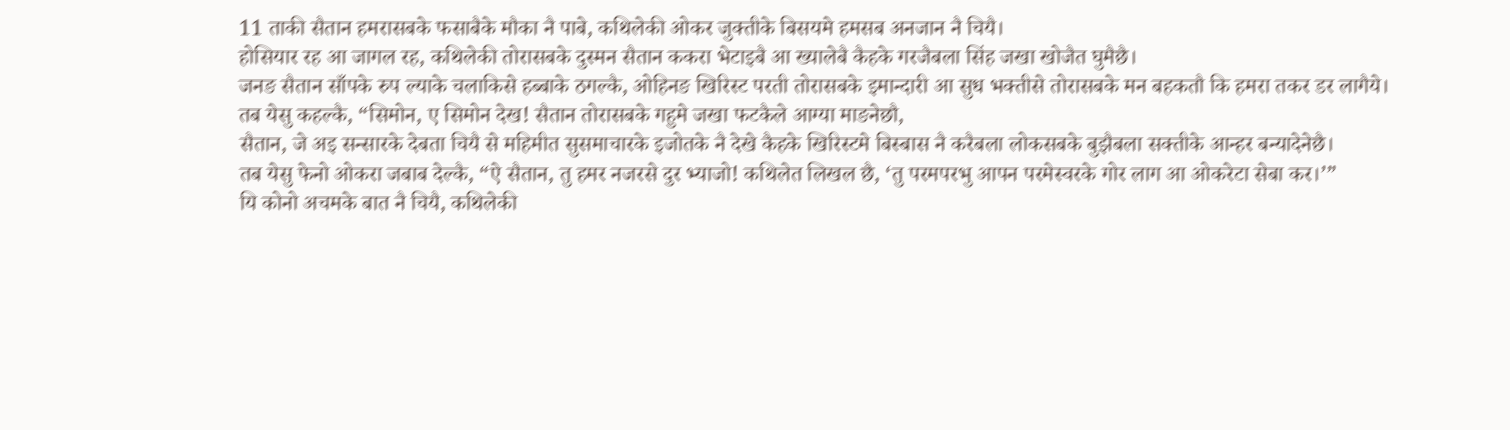11 ताकी सैतान हमरासबके फसाबैके मौका नै पाबे, कथिलेकी ओकर जुक्तीके बिसयमे हमसब अनजान नै चियै।
होसियार रह आ जागल रह, कथिलेकी तोरासबके दुस्मन सैतान ककरा भेटाइबै आ ख्यालेबै कैहके गरजैबला सिंह जखा खोजैत घुमैछै।
जनङ सैतान साँपके रुप ल्याके चलाकिसे हब्बाके ठगल्कै, ओहिनङ खिरिस्ट परती तोरासबके इमान्दारी आ सुध भक्तीसे तोरासबके मन बहकतौ कि हमरा तकर डर लागैये।
तब येसु कहल्कै, “सिमोन, ए सिमोन देख! सैतान तोरासबके गहुमे जखा फटकैले आग्या माङनेछौ,
सैतान, जे अइ सन्सारके देबता चियै से महिमीत सुसमाचारके इजोतके नै देखे कैहके खिरिस्टमे बिस्बास नै करैबला लोकसबके बुझैबला सक्तीके आन्हर बन्यादेनेछै।
तब येसु फेनो ओकरा जबाब देल्कै, “ऐ सैतान, तु हमर नजरसे दुर भ्याजो! कथिलेत लिखल छै, ‘तु परमपरभु आपन परमेस्वरके गोर लाग आ ओकरेटा सेबा कर।’”
यि कोनो अचमके बात नै चियै, कथिलेकी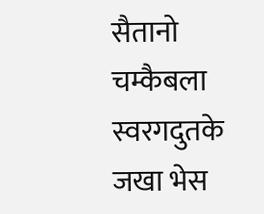सैतानो चम्कैबला स्वरगदुतके जखा भेस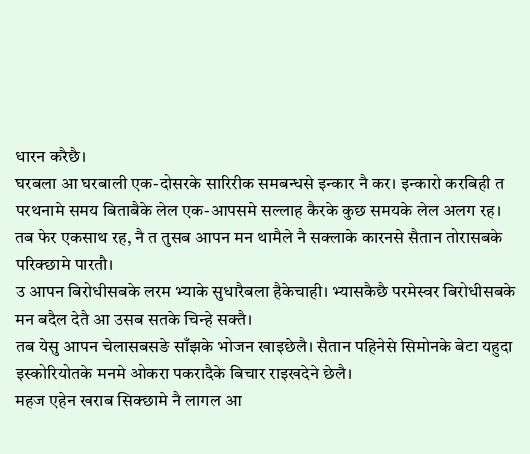धारन करैछै।
घरबला आ घरबाली एक-दोसरके सारिरीक समबन्धसे इन्कार नै कर। इन्कारो करबिही त परथनामे समय बिताबैके लेल एक-आपसमे सल्लाह कैरके कुछ समयके लेल अलग रह। तब फेर एकसाथ रह, नै त तुसब आपन मन थामैले नै सक्लाके कारनसे सैतान तोरासबके परिक्छामे पारतौ।
उ आपन बिरोधीसबके लरम भ्याके सुधारैबला हैकेचाही। भ्यासकैछै परमेस्वर बिरोधीसबके मन बदैल देतै आ उसब सतके चिन्हे सक्तै।
तब येसु आपन चेलासबसङे साँझके भोजन खाइछेलै। सैतान पहिनेसे सिमोनके बेटा यहुदा इस्कोरियोतके मनमे ओकरा पकरादैके बिचार राइखदेने छेलै।
महज एहेन खराब सिक्छामे नै लागल आ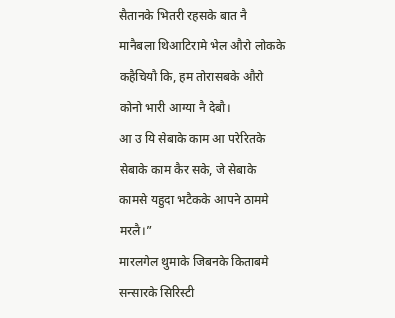सैतानके भितरी रहसके बात नै मानैबला थिआटिरामे भेल औरो लोकके कहैचियौ कि, हम तोरासबके औरो कोनो भारी आग्या नै देबौ।
आ उ यि सेबाके काम आ परेरितके सेबाके काम कैर सके, जे सेबाके कामसे यहुदा भटैकके आपने ठाममे मरलै।”
मारलगेल थुमाके जिबनके किताबमे सन्सारके सिरिस्टी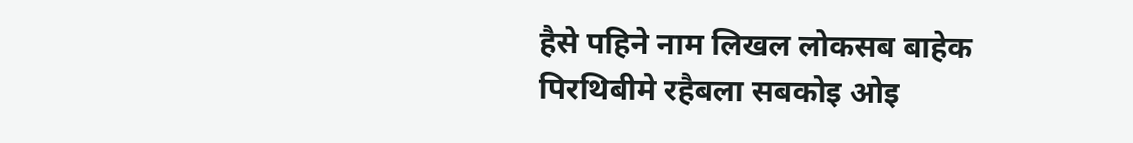हैसे पहिने नाम लिखल लोकसब बाहेक पिरथिबीमे रहैबला सबकोइ ओइ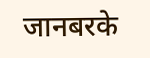जानबरके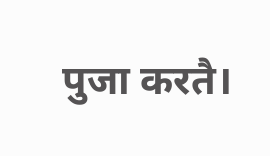पुजा करतै।